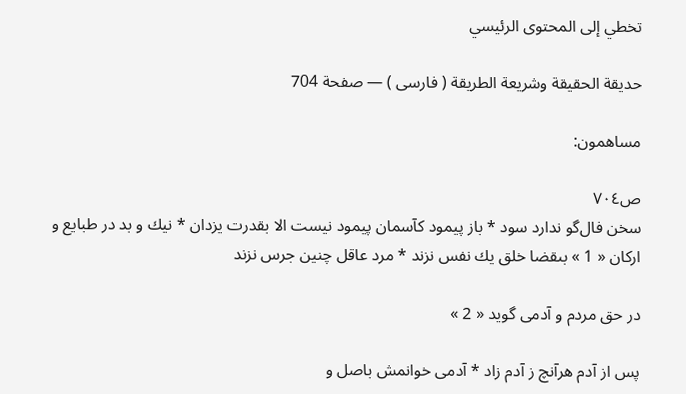تخطي إلى المحتوى الرئيسي

حديقة الحقيقة وشريعة الطريقة ( فارسى ) — صفحة 704

مساهمون:

ص٧٠٤
سخن فال‌گو ندارد سود * باز پيمود كآسمان پيمود نيست الا بقدرت يزدان * نيك و بد در طبايع و اركان « 1 » بىقضا خلق يك نفس نزند * مرد عاقل چنين جرس نزند

در حق مردم و آدمى گويد « 2 »

پس از آدم هرآنچ ز آدم زاد * آدمى خوانمش باصل و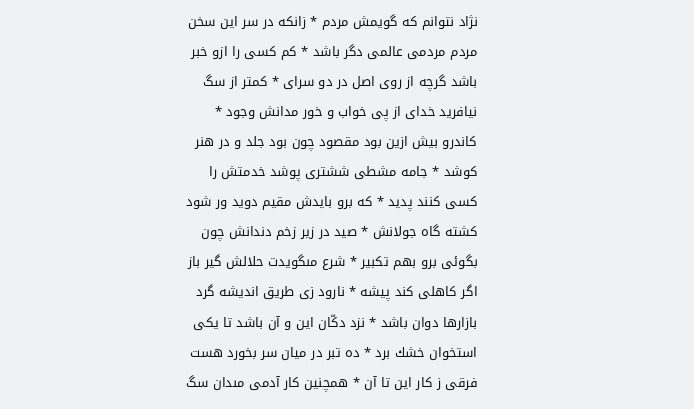نژاد نتوانم كه گويمش مردم * زانكه در سر اين سخن مردم مردمى عالمى دگر باشد * كم كسى را ازو خبر باشد گرچه از روى اصل در دو سراى * كمتر از سگ نيافريد خداى از پى خواب و خور مدانش وجود * كاندرو بيش ازين بود مقصود چون بود جلد و در هنر كوشد * جامه مشطى ششترى پوشد خدمتش را كسى كنند پديد * كه برو بايدش مقيم دويد ور شود كشته گاه جولانش * صيد در زير زخم دندانش چون بگوئى برو بهم تكبير * شرع مىگويدت حلالش گير باز اگر كاهلى كند پيشه * نارود زى طريق انديشه گرد بازارها دوان باشد * نزد دكّان اين و آن باشد تا يكى استخوان خشك برد * ده تبر در ميان سر بخورد هست فرقى ز كار اين تا آن * همچنين كار آدمى مىدان سگ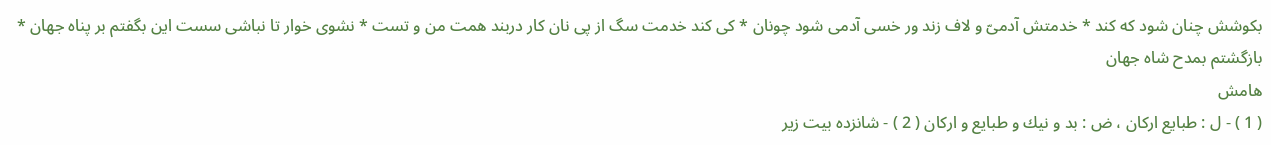بكوشش چنان شود كه كند * خدمتش آدمىّ و لاف زند ور خسى آدمى شود چونان * كى كند خدمت سگ از پى نان كار دربند همت من و تست * نشوى خوار تا نباشى سست اين بگفتم بر پناه جهان * بازگشتم بمدح شاه جهان
هامش
( 1 ) - ل : طبايع اركان ، ض : بد و نيك و طبايع و اركان ( 2 ) - شانزده بيت زير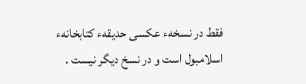فقط در نسخهء عكسى حديقهء كتابخانهء اسلامبول است و در نسخ ديگر نيست .